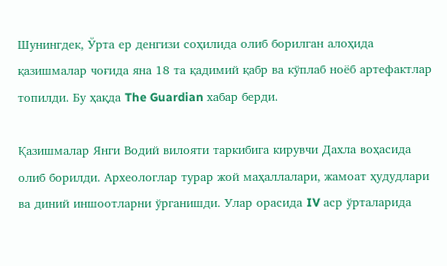Шунингдек, Ўрта ер денгизи соҳилида олиб борилган алоҳида қазишмалар чоғида яна 18 та қадимий қабр ва кўплаб ноёб артефактлар топилди. Бу ҳақда The Guardian хабар берди.

Қазишмалар Янги Водий вилояти таркибига кирувчи Дахла воҳасида олиб борилди. Археологлар турар жой маҳаллалари, жамоат ҳудудлари ва диний иншоотларни ўрганишди. Улар орасида IV аср ўрталарида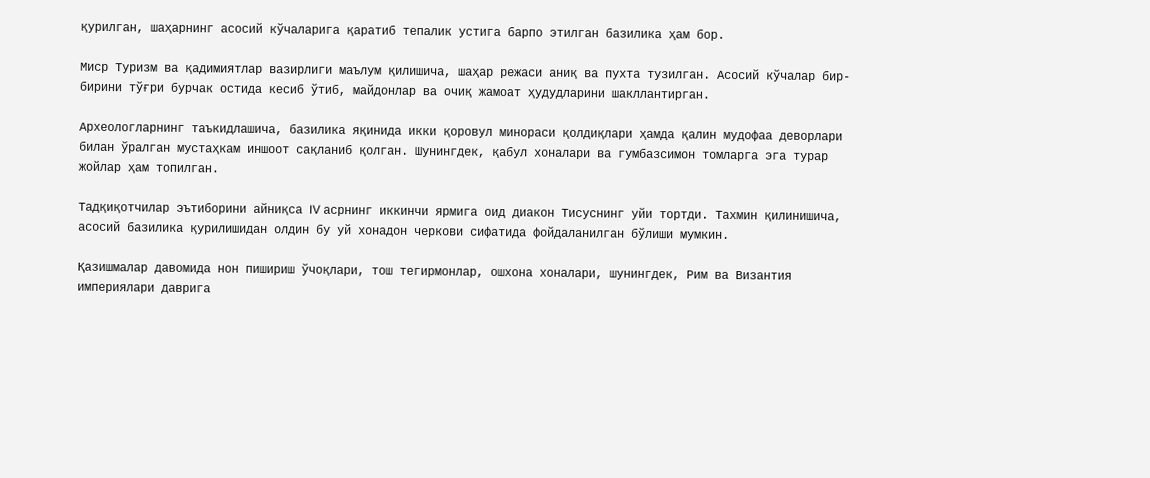қурилган, шаҳарнинг асосий кўчаларига қаратиб тепалик устига барпо этилган базилика ҳам бор.

Миср Туризм ва қадимиятлар вазирлиги маълум қилишича, шаҳар режаси аниқ ва пухта тузилган. Асосий кўчалар бир-бирини тўғри бурчак остида кесиб ўтиб, майдонлар ва очиқ жамоат ҳудудларини шакллантирган.

Археологларнинг таъкидлашича, базилика яқинида икки қоровул минораси қолдиқлари ҳамда қалин мудофаа деворлари билан ўралган мустаҳкам иншоот сақланиб қолган. Шунингдек, қабул хоналари ва гумбазсимон томларга эга турар жойлар ҳам топилган.

Тадқиқотчилар эътиборини айниқса IV асрнинг иккинчи ярмига оид диакон Тисуснинг уйи тортди. Тахмин қилинишича, асосий базилика қурилишидан олдин бу уй хонадон черкови сифатида фойдаланилган бўлиши мумкин.

Қазишмалар давомида нон пишириш ўчоқлари, тош тегирмонлар, ошхона хоналари, шунингдек, Рим ва Византия империялари даврига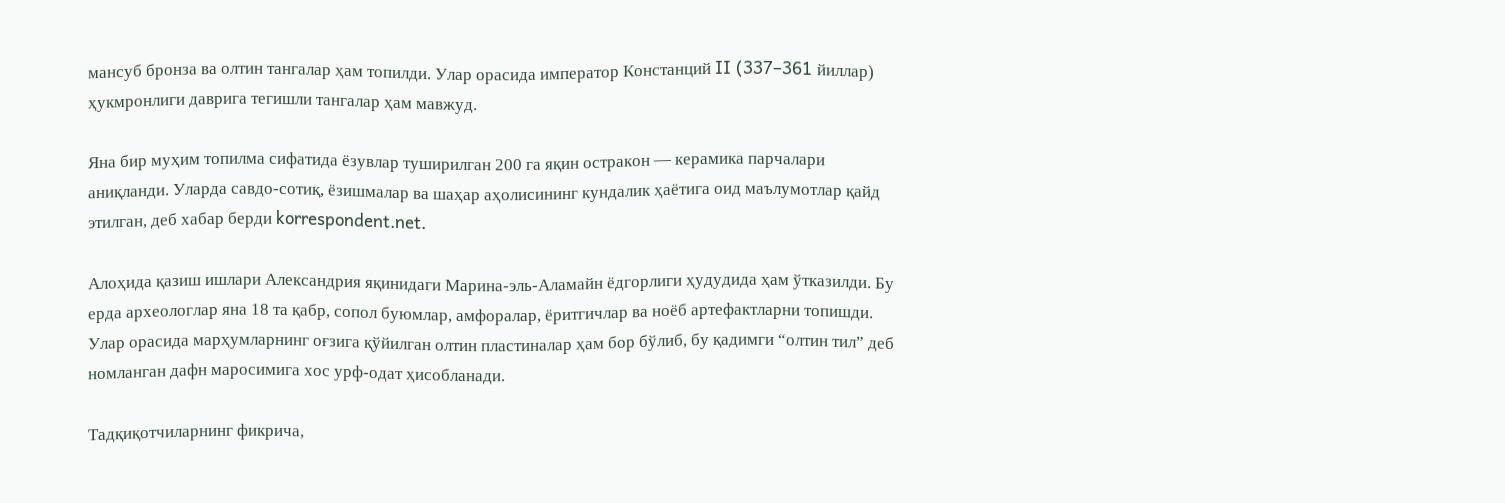мансуб бронза ва олтин тангалар ҳам топилди. Улар орасида император Констанций II (337–361 йиллар) ҳукмронлиги даврига тегишли тангалар ҳам мавжуд.

Яна бир муҳим топилма сифатида ёзувлар туширилган 200 га яқин остракон — керамика парчалари аниқланди. Уларда савдо-сотиқ, ёзишмалар ва шаҳар аҳолисининг кундалик ҳаётига оид маълумотлар қайд этилган, деб хабар берди korrespondent.net.

Алоҳида қазиш ишлари Александрия яқинидаги Марина-эль-Аламайн ёдгорлиги ҳудудида ҳам ўтказилди. Бу ерда археологлар яна 18 та қабр, сопол буюмлар, амфоралар, ёритгичлар ва ноёб артефактларни топишди. Улар орасида марҳумларнинг оғзига қўйилган олтин пластиналар ҳам бор бўлиб, бу қадимги “олтин тил” деб номланган дафн маросимига хос урф-одат ҳисобланади.

Тадқиқотчиларнинг фикрича,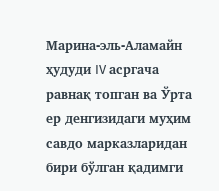Марина-эль-Аламайн ҳудуди IV асргача равнақ топган ва Ўрта ер денгизидаги муҳим савдо марказларидан бири бўлган қадимги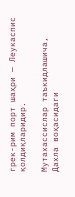грек-рим порт шаҳри — Леукаспис қолдиқларидир.

Мутахассислар таъкидлашича, Дахла воҳасидаги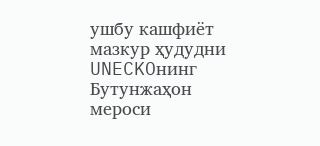ушбу кашфиёт мазкур ҳудудни UNECKOнинг Бутунжаҳон мероси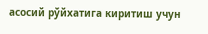асосий рўйхатига киритиш учун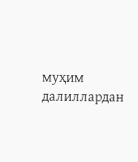муҳим далиллардан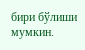бири бўлиши мумкин.